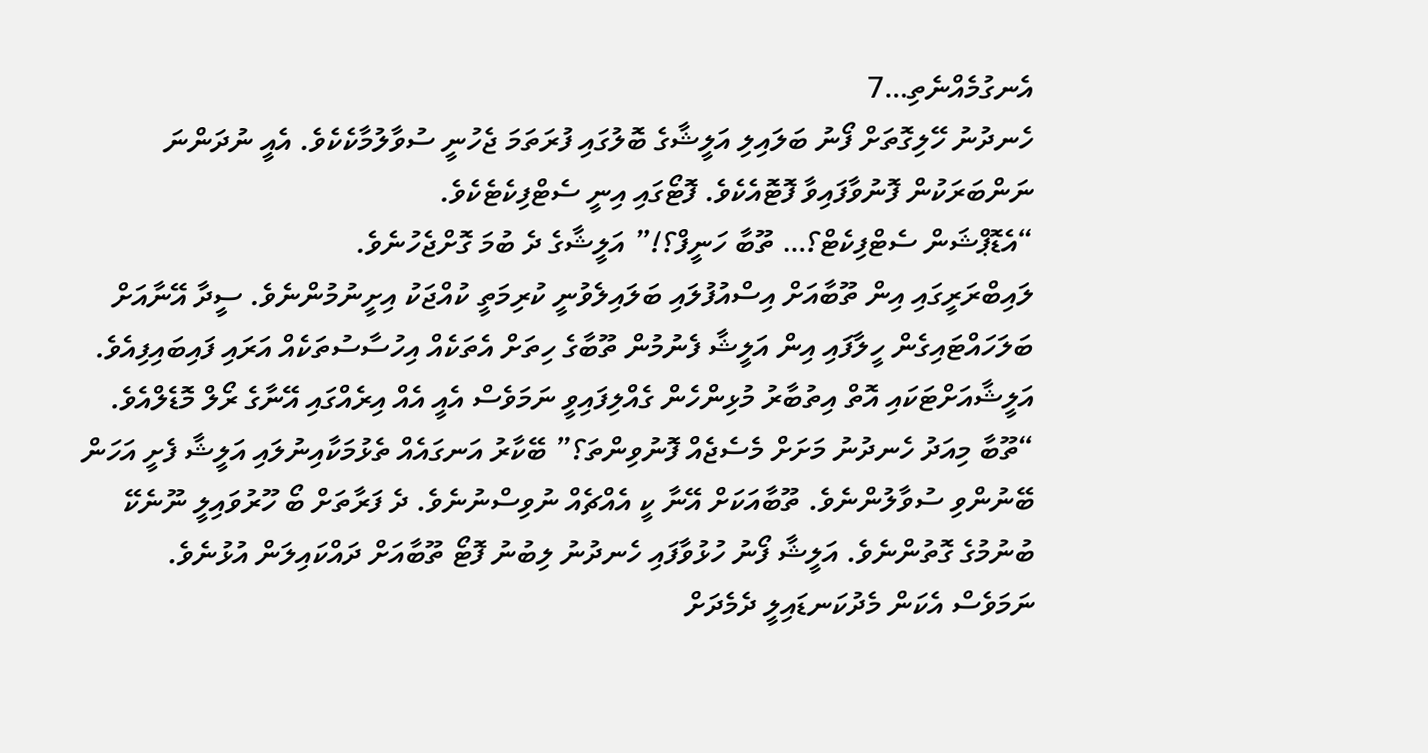އެނގުމެއްނެތި…7
ހެނދުނު ހޭލިގޮތަށް ފޯނު ބަލައިލި އަލީޝާގެ ބޮލުގައި ފުރަތަމަ ޖެހުނީ ސުވާލުމާކެކެވެ. އެއީ ނުދަންނަ ނަންބަރަކުން ފޮނުވާފައިވާ ފޮޓޮއެކެވެ. ފޮޓޯގައި އިނީ ސެޓްފިކެޓެކެވެ.
“އެޑޮޕްޝަން ސެޓްފިކެޓް؟… ތޫބާ ހަނީފް؟!” އަލީޝާގެ ދެ ބުމަ ގޮށްޖެހުނެވެ.
ލައިބްރަރީގައި އިން ތޫބާއަށް އިސްއުފުލައި ބަލައިލެވުނީ ކުރިމަތީ ކުއްޖަކު އިށީނުމުންނެވެ. ސީދާ އޭނާއަށް ބަލަހައްޓައިގެން ހީލާފައި އިން އަލީޝާ ފެނުމުން ތޫބާގެ ހިތަށް އެތަކެއް އިހުސާސުތަކެއް އަރައި ފައިބައިފިއެވެ. އަލީޝާއަށްޓަކައި އޮތް އިތުބާރު މުޅިންހެން ގެއްލިފައިވީ ނަމަވެސް އެއީ އެއް އިރެއްގައި އޭނާގެ ރޯލް މޮޑެލްއެވެ.
“ތޫބާ މިއަދު ހެނދުނު މަށަށް މެސެޖެއް ފޮނުވިންތަ؟” ބޭކާރު އަނގައެއް ތެޅުމަކާއިނުލައި އަލީޝާ ފެށީ އަހަން ބޭނުންވި ސުވާލުންނެވެ. ތޫބާއަކަށް އޭނާ ކީ އެއްޗެއް ނުވިސްނުނެވެ. ދެ ފަރާތަށް ބޯ ހޫރުވައިލީ ނޫނެކޭ ބުނުމުގެ ގޮތުންނެވެ. އަލީޝާ ފޯނު ހުޅުވާފައި ހެނދުނު ލިބުނު ފޮޓޯ ތޫބާއަށް ދައްކައިލަން އުޅުނެވެ. ނަމަވެސް އެކަން މެދުކަނޑައިލީ ދެމެދަށް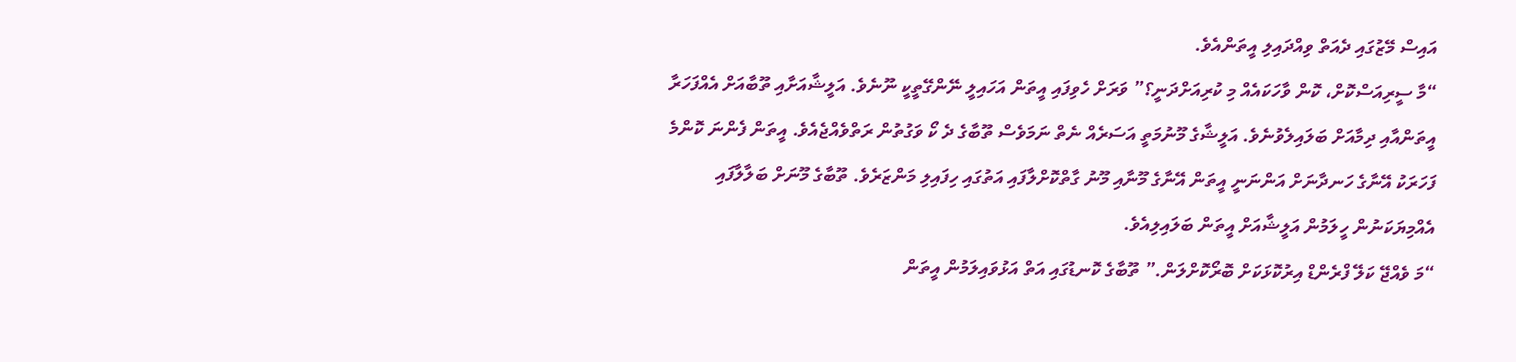އައިސް މޭޒުގައި ދެއަތް ވިއްދައިލި އީތަންއެވެ.
“މާ ސީރިއަސްކޮށް، ކޮން ވާހަކައެއް މި ކުރިއަށްދަނީ؟” ވަރަށް ހެވިފައި އީތަން އަހައިލީ ނޭންގޭތީކީ ނޫނެވެ. އަލީޝާއަށާއި ތޫބާއަށް އެއްފަހަރާ އީތަންއާއި ދިމާއަށް ބަލައިލެވުނެވެ. އަލީޝާގެ މޫނުމަތީ އަސަރެއް ނެތް ނަމަވެސް ތޫބާގެ ދެ ކޯ ވަގުތުން ރަތްވެއްޖެއެވެ. އީތަން ފެންނަ ކޮންމެ ފަހަރަކު އޭނާގެ ހަނދާނަށް އަންނަނީ އީތަން އޭނާގެ މޫނާއި މޫނު ގާތްކޮށްލާފައި އަތުގައި ހިފައިލި މަންޒަރެވެ. ތޫބާގެ މޫނަށް ބަލާލާފައި އެއްމިޔަކަނުން ހީލަމުން އަލީޝާއަށް އީތަން ބަލައިލިއެވެ.
“މަ ވެއްޖޭ ކަލޭ ފްރެންޑް އިރުކޮޅަކަށް ބޮރޯކޮށްލަން.” ތޫބާގެ ކޮނޑުގައި އަތް އަޅުވައިލަމުން އީތަން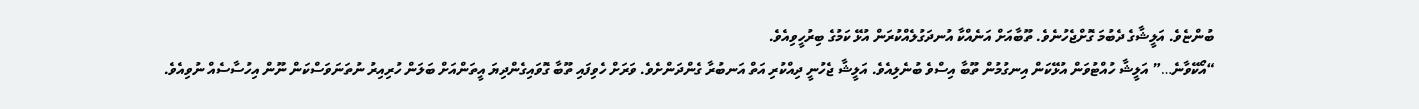ބުންޏެވެ. އަލީޝާގެ ދެބުމަ ގޮށްޖެހުނެވެ. ތޫބާއަށް އަނެއްކާ އުނދަގުލެއްކުރަން އުޅޭ ކަމުގެ ބިރުހީވިއެވެ.
“އޯކޭވާނެ…” އަލީޝާ ހުއްޓުވަން އުޅޭކަން އިނގުމުން ތޫބާ އިސްވެ ބުނެލިއެވެ. އަލީޝާ ޖެހުނީ ދިއްކުރި އަތް އަނބުރާ ގެންދަންށެވެ. ވަރަށް ހެވިފައި ތޫބާ ގޮވައިގެންދިޔަ އީތަންއަށް ބަލަން ހުރިއިރު ނުތަނަވަސްކަން ނޫން އިހުސާސެއް ނުވިއެވެ.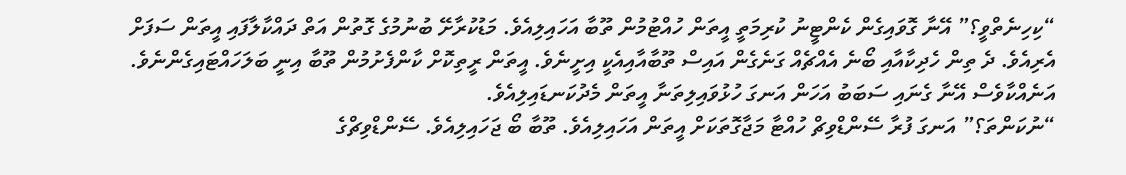“ކިހިނެތްވީ؟” އޭނާ ގޮވައިގެން ކެންޓީނު ކުރިމަތީ އީތަން ހުއްޓުމުން ތޫބާ އަހައިލިއެވެ. މަޑުކުރާށޭ ބުނުމުގެ ގޮތުން އަތް ދައްކާލާފައި އީތަން ސަފަށް އެރިއެވެ. ދެ ތިން ހެދިކާއާއި ބޯނެ އެއްޗެއް ގަނެގެން އައިސް ތޫބާއާއިއެކީ އިށީނެވެ. އީތަން ރީތިކޮށް ކާންފެށުމުން ތޫބާ އިނީ ބަލަހައްޓައިގެންނެވެ. އަނެއްކާވެސް އޭނާ ގެނައި ސަބަބު އަހަން އަނގަ ހުޅުވައިލިތަނާ އީތަން މެދުކަނޑައިލިއެވެ.
“ނުކަންތަ؟” އަނގަ ފުރާ ސޭންޑްވިޗް ހުއްޓާ މަޖާގޮތަކަށް އީތަން އަހައިލިއެވެ. ތޫބާ ބޯ ޖަހައިލިއެވެ. ސޭންޑްވިޗްގެ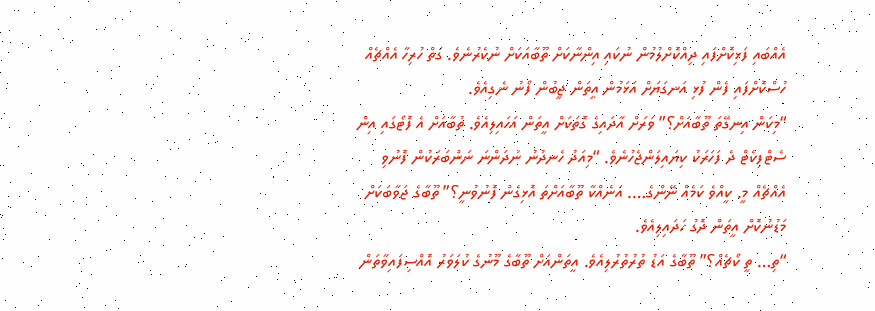އެއްބައި ފަޅިކޮށްފައި ދިއްކޮށްލުމުން ނުކައި އިންނާކަށް ތޫބާއަކަށް ނުކެރުނެވެ. ގަތް ހުރިހާ އެއްޗެއް ހުސްކޮށްފައި ފެން ފުޅި އަނގަޔަށް އަޅަމުން އީތަން ޖީބުން ފޯނު ނެގިއެވެ.
“މިކަން އިނގޭތަ ތޫބާއަށް؟” ވަރަށް އާދައިގެ ގޮތަކަށް އީތަން އަހައިލިއެވެ. ތުބާއަށް އެ ފޮޓޯގައި އިން ސެޓްފިކެޓް ދެ ފަހަރަކު ކިޔައިލަންޖެހުނެވެ. “މިއަދު ހެނދުނު ނުދަންނަ ނަންބަރަކުން ފޮނުވި އެއްޗެއް މީ. ކީއްވެ ކަމެއް ނޭންގެ…. އަނެއްކާ ތޫބާއަށްތަ އޮޅިގެން ފޮނުވުނީ؟” ތޫބާގެ ޖަވާބަކަށް މަޑުނުކޮށް އީތަން ދޮގު ހަދައިލިއެވެ.
“ތި… ތީ ކޯޗެއް؟” ތޫބާގެ އަޑު ތުރުތުރުލިއެވެ. އީތަންއަށް ތޫބާގެ މޫނުގެ ކުލަވަރު އޮއްސިފައިވާތަން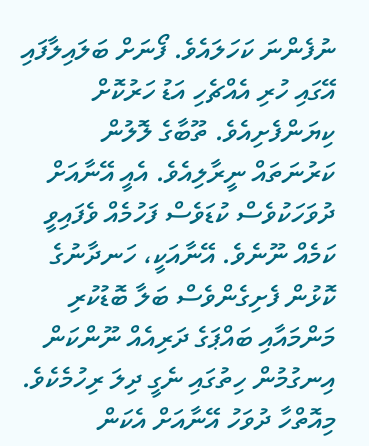ނުފެންނަ ކަހަލައެވެ. ފޯނަށް ބަލައިލާފައި އޭގައި ހުރި އެއްޗެހި އަޑު ހަރުކޮށް ކިޔަންފެށިއެވެ. ތޫބާގެ ލޮލުން ކަރުނަތައް ނީރާލިއެވެ. އެއީ އޭނާއަށް ދުވަހަކުވެސް ކުޑަވެސް ފަހުމެއް ވެފައިވީ ކަމެއް ނޫނެވެ. އޭނާއަކީ، ހަނދާނުގެ ކޮޅުން ފެށިގެންވެސް ބަލާ ބޮޑުކުރި މަންމައާއި ބައްޕަގެ ދަރިއެއް ނޫންކަން އިނގުމުން ހިތުގައި ނެގީ ދިލަ ރިހުމެކެވެ. މިއޮތްހާ ދުވަހު އޭނާއަށް އެކަން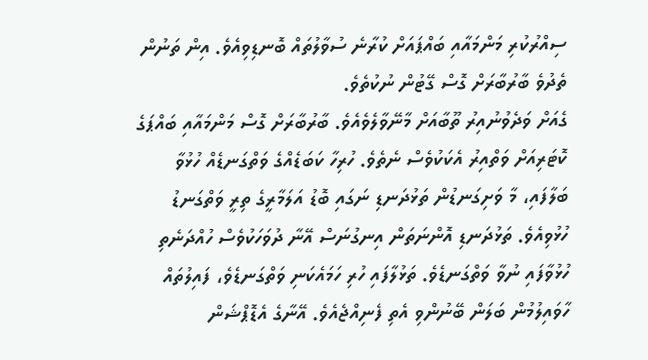ސިއްރުކުރި މަންމައާއި ބައްޕައަށް ކުރާނެ ސުވާލުތައް ބޮނޑިވިއެވެ. އިން ތަނުން ތެދުވެ ބާރުބާރަށް ގޮސް ގޭޓުން ނުކުތެވެ.
ގެއަށް ވަދެވުނުއިރު ތޫބާއަށް މާނޭވާލެވެއެވެ. ބާރުބާރަށް ގޮސް މަންމައާއި ބައްޕަގެ ކޮޓަރިއަށް ވަތްއިރު އެކަކުވެސް ނެތެވެ. ހުރިހާ ކަބަޑެއްގެ ވަތްގަނޑެއް ހުޅުވާ ބަލާފައި، މާ ވަށިގަނޑުން ތަޅުދަނޑި ނަގައި ބޮޑު އަލަމާރީގެ ތިރީ ވަތްގަނޑު ހުޅުވިއެވެ. ތަޅުދަނޑި އޮންނަތަން އިނގުނަސް އޭނާ ދުވަހަކުވެސް ހުއްދަނެތި ހުޅުވާފައި ނުވާ ވަތްގަނޑެވެ. ތަޅުލާފައި ހުރި ހަމައެކަނި ވަތްގަނޑެވެ، ފައިލުތައް ހާވައިލުމުން ބަލަން ބޭނުންވި އެތި ފެނިއްޖެއެވެ. އޭނާގެ އެޑޮޕްޝަން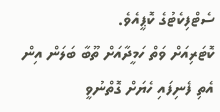ސެޓްފިކެޓުގެ ކޮޕީއެވެ.
ކޮޓަރިއަށް ވަތް ހަމީދާއަށް ތޫބާ ބަލަން އިން އެތި ފެނިފައި ހެޔަށް ގޮތްނުވީ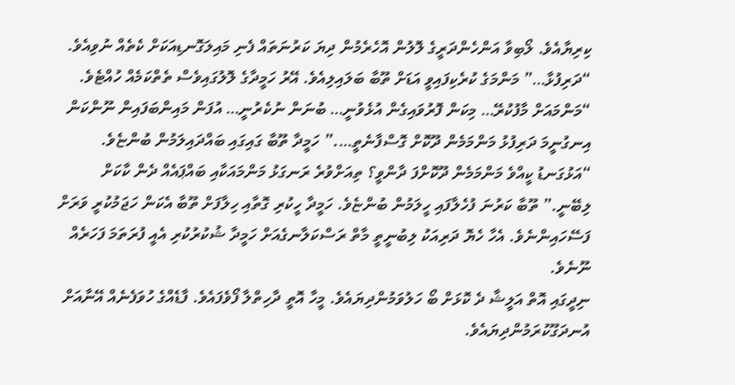ކިރިޔާއެވެ. ލޯބިވާ އަންހެންދަރީގެ ލޮލުން އޮހެރެމުން ދިޔަ ކަރުނަތައް ފެނި މައިލަގޮނޑިއަކަށް ކެތެއް ނުވިއެވެ.
“ދަރިފުޅާ…” މަންމަގެ ކުރެކިފައިވީ އަޑަށް ތޫބާ ބަލައިލިއެވެ. އޭރު ހަމީދާގެ ލޮލުގައިވެސް ތެތްކަމެއް ހުއްޓެވެ. “މަންމައަށް މާފުކުރޭ… މިކަން ފޮރުވައިގެން އުޅެވުނީ… ބުނަން ނުކެރުނީ… އުފަން މައިންބަފައިން ނޫންކަން އިނގުނީމަ ދަރިފުޅު މަންމަމެން ދޫކޮށް ގޮސްފާނެތީ….” ހަމީދާ ތޫބާ ގައިގައި ބައްދައިލަމުން ބުންޏެވެ.
“އަޅުގަނޑު ކީއްވެ މަންމަމެން ދޫކޮށްފަ ދާންވީ؟ ތިއަށްވުރެ ރަނގަޅު މަންމައަކާއި ބައްޕައެއް ދެން ކާކަށް ލިބޭނީ.” ތޫބާ ކަރުނަ ފުހެލާފައި ހީލަމުން ބުންޏެވެ. ހަމީދާ ހީކުރި ގޮތާއި ހިލާފަށް ތޫބާ އެކަން ހަޖަމުކުރީ ވަރަށް ފަސޭހައިންނެވެ. އެހާ ހެޔޮ ދަރިއަކު ލިބުނީތީ މާތް ރަސްކަލާނގެއަށް ހަމީދާ ޝުކުރުކުރި އެއީ ފުރަތަމަ ފަހަރެއް ނޫނެވެ.
ނިދީގައި އޮތް އަލީޝާ ދެ ކޮޅަށް ބޯ ހަލުވަމުންދިޔައެވެ. މީހާ އޮތީ ދާހިތްލާ ފޯވެފައެވެ. ފާޑެއްގެ ހުވަފެނެއް އޭނާއަށް އުނދަގޫކުރަމުންދިޔައެވެ.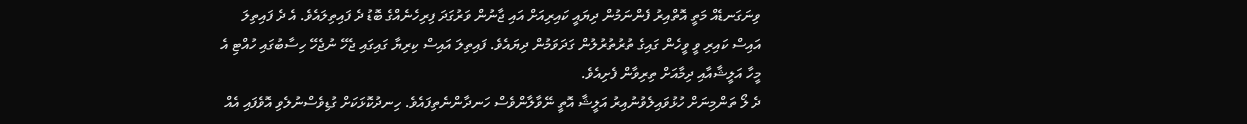ވިނަގަނޑެއް މަތީ އޮތްއިރު ފެންނަމުން ދިޔައީ ކައިރިއަށް އައި ޖާނުން ވަރުގަދަ ފިރިހެނެއްގެ ބޮޑު ދެ ފައިތިލައެވެ. އެ ދެ ފައިތިލަ އައިސް ކައިރި ވީ ވީހެން ގައިގެ ތުރުތުރުލުން ގަދަވަމުން ދިޔައެވެ. ފައިތިލަ އައިސް ކިރިޔާ ގައިގައި ޖެހޭ ނުޖެހޭ ހިސާބުގައި ހުއްޓި އެ މީހާ އަލީޝާއާއި ދިމާއަށް ތިރިވާން ފެށިއެވެ.
ދެ ލޯ ތަންމިނަށް ހުޅުވައިލެވުނުއިރު އަލީޝާ އޮތީ ނޭވާލާންވެސް ހަނދާންނެތިފައެވެ. ހިނދުކޮޅަކަށް ގުޑިވެސްނުލެވި އޮވެފައި އެއް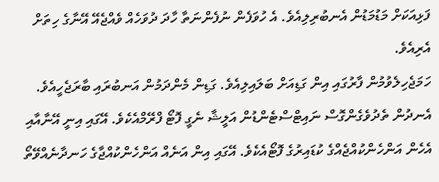ފަޅިއަކަށް މަޑުމަޑުން އެނބުރިލިއެވެ. އެ ހުވަފެން ނުފެންނަތާ ހާދަ ދުވަހެއް ވެއްޖެއޭ އޭނާގެ ހިތަށް އެރިއެވެ.
ހަމަޖެހިލެވުމުން ފާރުގައި އިން ގަޑިއަށް ބަލައިލިއެވެ. ގަޑިން މެންދަމުން އަނބުރައި ބާރަޖެހީއެވެ. އެނދުން ތެދުވެގެންގޮސް ނައިޓްސްޓެންޑުން އަލީޝާ ނެގީ ފޮޓޯ ފްރޭމްއެކެވެ. އޭގައި އިނީ އޭނާއާއި އެހެން އަންހެންކުއްޖެއްގެ ކުޑައިރުގެ ފޮޓޯއެކެވެ. އޭގައި އިން އަނެއް އަންހެންކުއްޖާގެ ހަނދާނެއްވޭތޯ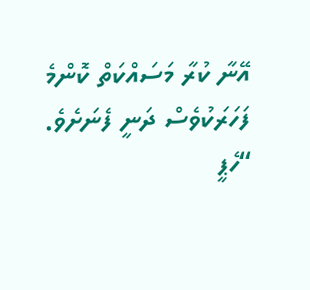އޭނާ ކުރާ މަސައްކަތް ކޮންމެ ފަހަރަކުވެސް ދަނީ ފެނަށެވެ.
“ހެޕީ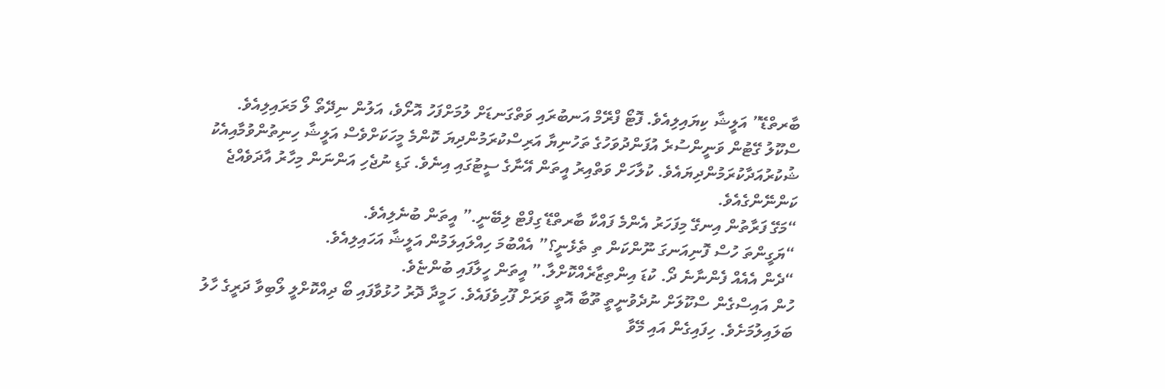ބާރތްޑޭ” އަލީޝާ ކިޔައިލިއެވެ. ފޮޓޯ ފްރޭމް އަނބުރައި ވަތްގަނޑަށް ލުމަށްފަހު އޮށޯވެ، އަލުން ނިދޭތޯ ލޯ މަރައިލިއެވެ.
ސްކޫލު ގޭޓުން ވަނީންސުރެ އުފަންދުވަހުގެ ތަހުނިޔާ އަރިސްކުރަމުންދިޔަ ކޮންމެ މީހަކަށްވެސް އަލީޝާ ހިނިތުންވުމާއިއެކު ޝުކުރުއަދާކުރަމުންދިޔައެވެ. ކުލާހަށް ވަތްއިރު އީތަން އޭނާގެ ސީޓުގައި އިނެވެ. ގަޑި ނުޖެހި އަންނަން މިހާރު އާދަވެއްޖެ ކަންނޭންގެއެވެ.
“މަގޭ ފަރާތުން އިނގޭ މިފަހަރު އެންމެ ފައްކާ ބާރތްޑޭ ގިފްޓް ލިބޭނީ.” އީތަން ބުނެލިއެވެ.
“ޔަގީންތަ ހުސް ފޮނިއަނގަ ނޫންކަން ތި ތެޅެނީ؟” އެއްބުމަ ހިއްލައިލަމުން އަލީޝާ އަހައިލިއެވެ.
“ދެން އެއެއް ފެންނާނެ ދޯ. ކުޑަ އިންތިޒާރެއްކޮށްލާ.” އީތަން ހީލާފައި ބުންޏެވެ.
ހުން އައިސްގެން ސްކޫލަށް ނުދެވުނީތީ ތޫބާ އޮތީ ވަރަށް ފޫހިވެފައެވެ. ހަމީދާ ދޮރު ހުޅުވާފައި ބޯ ދިއްކޮށްލީ ލޯބިވާ ދަރީގެ ހާލު ބަލައިލުމަށެވެ. ހިފައިގެން އައި މޭވާ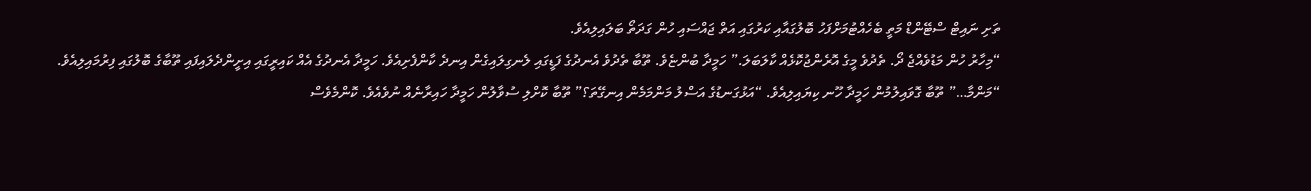ތަށި ނައިޓް ސްޓޭންޑް މަތީ ބެހެއްޓުމަށްފަހު ބޮލުގައާއި ކަރުގައި އަތް ޖައްސައި ހުން ގަދަތޯ ބަލައިލިއެވެ.
“މިހާރު ހުން މަޑުވެއްޖެ ދޯ. ތެދުވެ މީގެ އޮރެންޖުކޮޅެއް ކާލަބަލަ.” ހަމީދާ ބުންޏެވެ. ތޫބާ ތެދުވެ އެނދުގެ ފަޑީގައި ލެނގިލައިގެން އިނދެ ކާންފެށިއެވެ. ހަމީދާ އެނދުގެ އެއް ކައިރީގައި އިށީންދެލައިފައި ތޫބާގެ ބޮލުގައި ފިރުމައިލިއެވެ.
“މަންމާ…” ތޫބާ ގޮވައިލުމުން ހަމީދާ ހޫނ ކިޔައިލިއެވެ. “އަޅުގަނޑުގެ އަސްލު މަންމަމެން އިނގޭތަ؟” ތޫބާ ކޮށްލި ސުވާލުން ހަމީދާ ހައިރާނެއް ނުވެއެވެ. ކޮންމެވެސް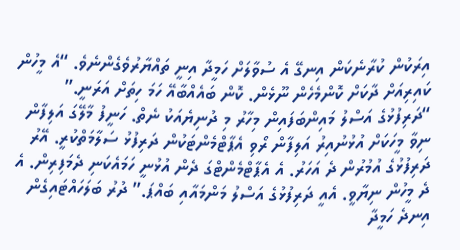އިރަކުން ކުރާނެކަން އިނގޭ އެ ސުވާލަށް ހަމީދާ އިނީ ތައްޔާރުވެގެންނެވެ. “އެ މީހުން ކައިރިއަށް ދާކަށް ކޮންމެހެން ނޫޅެން. ކޮން ބައެއްބާއޭ ހަމަ ހިތަށް އަރަނީ.”
“ދަރިފުޅުގެ އަސްލު މައިންބަފައިން މިހާރު މި ދުނިޔެއަކު ނެތް. ހަނީފު މާލޭގަ އަލިފާން ނިވާ މީހަކަށް އުޅުނުއިރު އަލިފާން ރޯވި އެޕާޓްމެންޓަކުން ދަރިފުޅު ސަލާމަތްކުރީ. އޭރު ދަރިފުޅުގެ އުމުރުން ދެ އަހަރު. އެ އެޕާޓްމެންޓްގަ ދެން އުޅުނީ ހަމައެކަނި ދެމަފިރިން. އެ ދެ މީހުން ނިޔާވީ. އެއީ ދަރިފުޅުގެ އަސްލު މަންމައާއި ބައްޕަ.” ދުރު ބަލަހައްޓައިގެން އިނދެ ހަމީދާ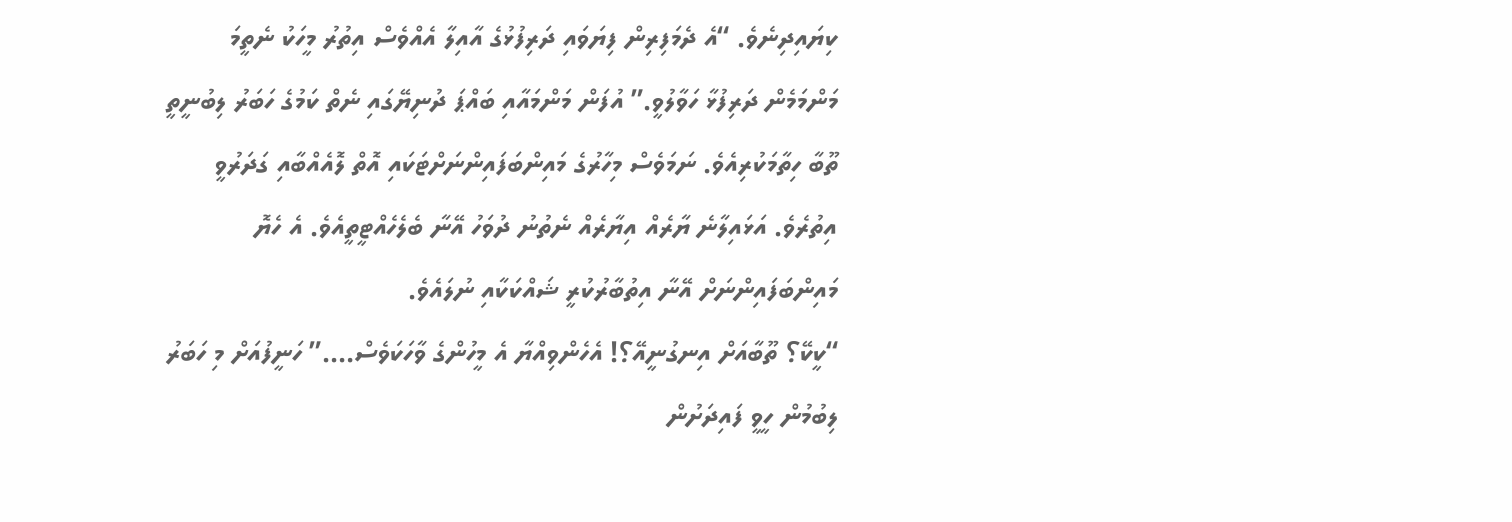ކިޔައިދިނެވެ. “އެ ދެމަފިރިން ފިޔަވައި ދަރިފުޅުގެ އާއިލާ އެއްވެސް އިތުރު މީހަކު ނެތީމަ މަންމަމެން ދަރިފުޅާ ހަވާލުވީ.” އުފަން މަންމައާއި ބައްޕަ ދުނިޔޭގައި ނެތް ކަމުގެ ހަބަރު ލިބުނީތީ ތޫބާ ހިތާމަކުރިއެވެ. ނަމަވެސް މިހާރުގެ މައިންބަފައިންނަށްޓަކައި އޮތް ލޮއެއްބާއި ގަދަރުވީ އިތުރެވެ. އަޅައިލާނެ ޔާރެއް އިޔާރެއް ނެތުނު ދުވަހު އޭނާ ބެލެހެއްޓީތީއެވެ. އެ ހެޔޮ މައިންބަފައިންނަށް އޭނާ އިތުބާރުކުރީ ޝައްކަކާއި ނުލައެވެ.
“ކީކޭ؟ ތޫބާއަށް އިނގުނީއޭ؟! އެހެންވިއްޔާ އެ މީހުންގެ ވާހަކަވެސް….” ހަނީފުއަށް މި ހަބަރު ލިބުމުން ހީވީ ފައިދަށުން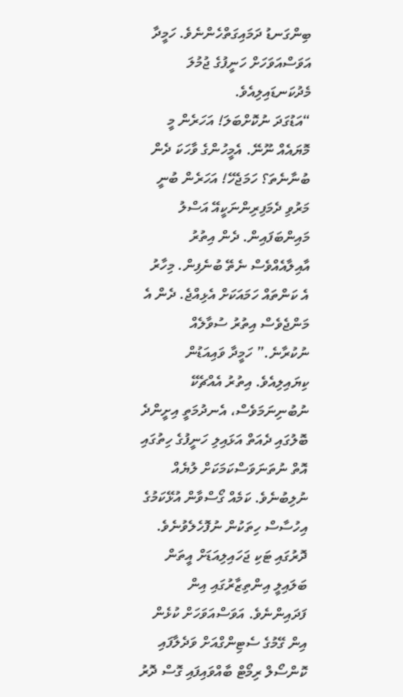ބިންގަނޑު ދަމައިގަތްހެންނެވެ. ހަމީދާ އަވަސްއަވަހަށް ހަނީފުގެ ޖުމުލަ މެދުކަނޑައިލިއެވެ.
“އަޑުގަދަ ނުކޮށްބަލަ! އަހަރެން މީ މޮޔައެއް ނޫނޭ. އެމީހުންގެ ވާހަކަ ދެން ބުނާނެތަ؟ ހަމަޖެހޭ! އަހަރެން ބުނީ މަރުވި ދެމަފިރިންނަކީއޭ އަސްލު މައިންބަފައިން. ދެން އިތުރު އާއިލާއެއްވެސް ނެތޭ ބުނެފިން. މިހާރު އެ ކަންތައް ހަމައަކަށް އެޅިއްޖެ. ދެން އެ މަންޖެވެސް އިތުރު ސުވާލެއް ނުކުރާނެ.” ހަމީދާ ވައިއަޑުން ކިޔައިލިއެވެ. އިތުރު އެއްޗެކޭ ނުބުނިނަމަވެސް، އެނދުމަތީ އިށީންދެ ބޮލުގައި ދެއަތް އަޅައިލި ހަނީފުގެ ހިތުގައި އޮތް ނުތަނަވަސްކަމަކަށް ލުޔެއް ނުލިބުނެވެ. ކަމެއް ގޯސްވާން އުޅޭކަމުގެ އިހުސާސް ހިތަކުން ނުފޮހެލެވުނެވެ.
ދޮރުގައި ޓަކި ޖަހައިލިއަޑަށް އީތަން ބަލައިލީ އިންތިޒާރުގައި އިން ފަދައިންނެވެ. އަވަސްއަވަހަށް ކުޅެން އިން ގޭމުގެ ސެޓިންގްއަށް ވަދެލާފައި ކޮންސޯލް ރިމޯޓް ބާއްވައިފައި ގޮސް ދޮރު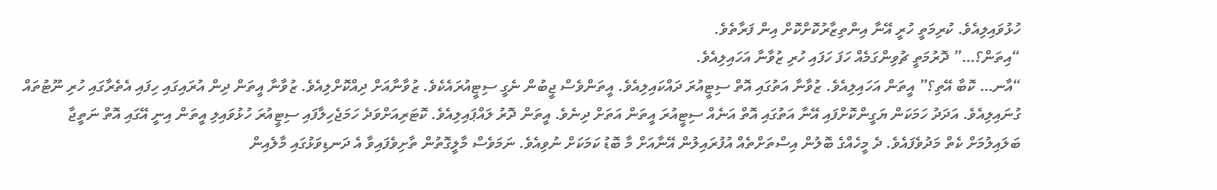ހުޅުވައިލިއެވެ. ކުރިމަތީ ހުރީ އޭނާ އިންތިޒާރުކޮށްކޮށް އިން ފަރާތެވެ.
“އިތަން؟…” ދޮރުމަތީ ޗުވިންގަމެއް ހަފަ ހަފައި ހުރި ޒުވާނާ އަހައިލިއެވެ.
“އާނ… ކޮބާ އޭތި؟” އީތަން އަހައިލިއެވެ. ޒުވާނާ އަތުގައި އޮތް ސިޓީއުރަ ދައްކައިލިއެވެ. އީތަންވެސް ޖީބުން ނެގީ ސިޓީއުރައެކެވެ. ޒުވާނާއަށް ދިއްކޮށްލިއެވެ. ޒުވާނާ އީތަން ދިން އުރައިގައި ހިފައި އެތެރާގައި ހުރި ނޫޓުތައް ގުނައިލިއެވެ. އަދަދު ހަމަކަން ޔަގީންކޮށްފައި އޭނާ އަތުގައި އޮތް އަނެއް ސިޓީއުރަ އީތަން އަތަށް ދިނެވެ. އީތަން ދޮރު ލައްޕައިލިއެވެ. ކޮޓަރިއަށްވަދެ ހަމަޖެހިލާފައި ސިޓީއުރަ ހުޅުވައިލި އީތަން އިނީ އޭގައި އޮތް ނަތީޖާ ބަލައިލުމަށް ކެތް މަދުވެފައެވެ. ދެ މީހެއްގެ ބޮލުން އިސްތަށްތެއް އުފުރައިލުން އޭނާއަށް މާ ބޮޑު ކަމަކަށް ނުވިއެވެ. ނަމަވެސް މާލީގޮތުން ތާށިވެފައިވާ އެ ދަނޑިވަޅުގައި މާލެއިން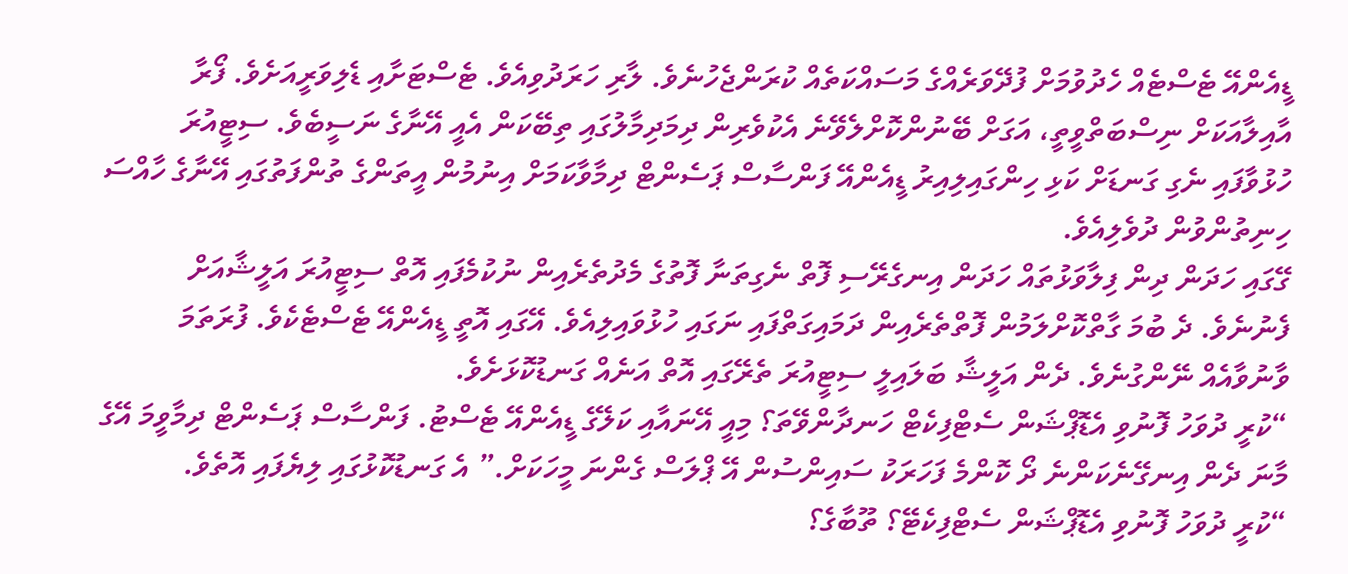ޑީއެންއޭ ޓެސްޓެއް ހެދުވުމަށް ފުދޭވަރެއްގެ މަސައްކަތެއް ކުރަންޖެހުނެވެ. ލާރި ހަރަދުވިއެވެ. ޓެސްޓަށާއި ޑެލިވަރީއަށެވެ. ފޯރާ އާއިލާއަކަށް ނިސްބަތްވީތީ، އަގަށް ބޭނުންކޮށްލެވޭނެ އެކުވެރިން ދިމަދިމާލުގައި ތިބޭކަން އެއީ އޭނާގެ ނަސީބެވެ. ސިޓީއުރަ ހުޅުވާފައި ނެގި ގަނޑަށް ކަޅި ހިންގައިލިއިރު ޑީއެންއޭ ފަންސާސް ޕަސެންޓް ދިމާވާކަމަށް އިނުމުން އީތަންގެ ތުންފަތުގައި އޭނާގެ ހާއްސަ ހިނިތުންވުން ދުވެލިއެވެ.
ގޭގައި ހަދަން ދިން ފިލާވަޅުތައް ހަދަން އިނގެރޭސި ފޮތް ނެގިތަނާ ފޮތުގެ މެދުތެރެއިން ނުކުމެފައި އޮތް ސިޓީއުރަ އަލީޝާއަށް ފެނުނެވެ. ދެ ބުމަ ގާތްކޮށްލަމުން ފޮތްތެރެއިން ދަމައިގަތްފައި ނަގައި ހުޅުވައިލިއެވެ. އޭގައި އޮތީ ޑީއެންއޭ ޓެސްޓެކެވެ. ފުރަތަމަ ވާނުވާއެއް ނޭންގުނެވެ. ދެން އަލީޝާ ބަލައިލީ ސިޓީއުރަ ތެރޭގައި އޮތް އަނެއް ގަނޑުކޮޅަށެވެ.
“ކުރީ ދުވަހު ފޮނުވި އެޑޮޕްޝަން ސެޓްފިކެޓް ހަނދާންވޭތަ؟ މިއީ އޭނައާއި ކަލޭގެ ޑީއެންއޭ ޓެސްޓު. ފަންސާސް ޕަސެންޓް ދިމާވީމަ އޭގެ މާނަ ދެން އިނގޭނެކަންނެ ދޯ ކޮންމެ ފަހަރަކު ސައިންސުން އޭ ޕްލަސް ގެންނަ މީހަކަށް.” އެ ގަނޑުކޮޅުގައި ލިޔެފައި އޮތެވެ.
“ކުރީ ދުވަހު ފޮނުވި އެޑޮޕްޝަން ސެޓްފިކެޓޭ؟ ތޫބާގެ؟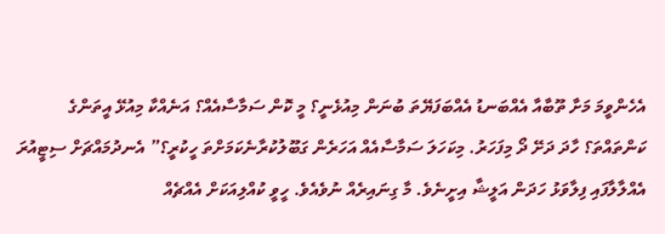އެހެންވީމަ މަށާ ތޫބާއާ އެއްބަނޑު އެއްބަފަޔޭތަ ބުނަން މިއުޅެނީ؟ މީ ކޮން ސަމާސާއެއް؟ އަނެއްކާ މިއުޅޭ އީތަންގެ ކަންތައްތަ؟ ހާދަ ދަށޭ ދޯ މިފަހަރު. މިކަހަލަ ސަމާސާއެއް އަހަރެން ގަބޫލުކުރާނެކަމަށްތަ ހީކުރީ؟” އެނދުމައްޗަށް ސިޓީއުރަ އެއްލާލާފައި ފިލާވަޅު ހަދަން އަލީޝާ އިށީނެވެ. މާ ގިނައިރެއް ނުވެއެވެ. ހީވީ ކުއްލިއަކަށް އެއްޗެއް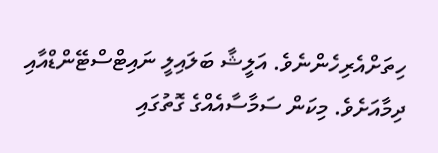ހިތަށްއެރިހެންނެވެ. އަލީޝާ ބަލައިލީ ނައިޓްސްޓޭންޑްއާއި ދިމާއަށެވެ. މިކަން ސަމާސާއެއްގެ ގޮތުގައި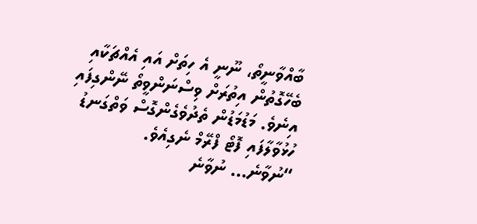ބާއްވާނީތޯ، ނޫނީ އެ ހިތަށް އައި އެއްޗަކާއި ބެހޭގޮތުން އިތުރަށް ވިސްނަންވީތޯ ނޭންގިފައި އިނެވެ. މަޑުމަޑުން ތެދުވެގެންގޮސް ވަތްގަނޑު ހުޅުވާލާފައި ފޮޓޯ ފްރޭމް ނެގިއެވެ.
“ނުވާނެ… ނުވާނެ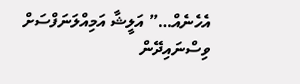އެހެނެއް…” އަލީޝާ އަމިއްލަނަފްސަށް ވިސްނައިދޭން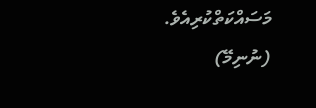މަސައްކަތްކުރިއެވެ.
(ނުނިމޭ)